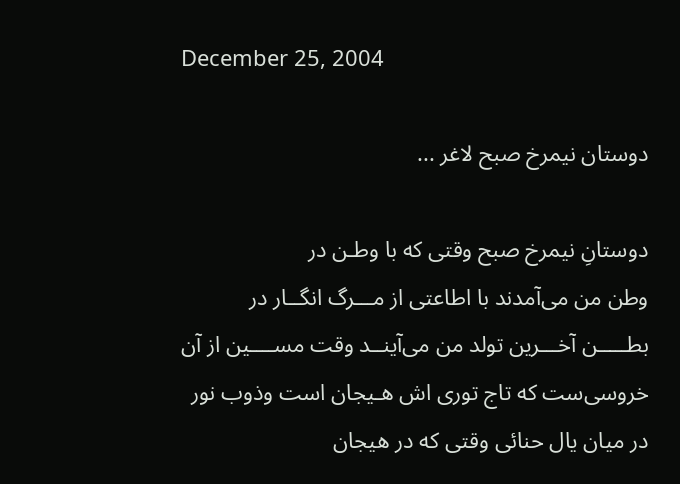December 25, 2004

دوستان نیمرخ صبح لاغر ...

دوستانِ نیمرخ صبح وقتی که با وطـن در
وطن من می‌آمدند با اطاعتی از مـــرگ انگــار در
بطـــــن آخـــرین تولد من می‌آینــد وقت مســــین از آن
خروسی‌ست که تاج توری اش هـیجان است وذوب نور
در میان یال حنائی وقتی که در هیجان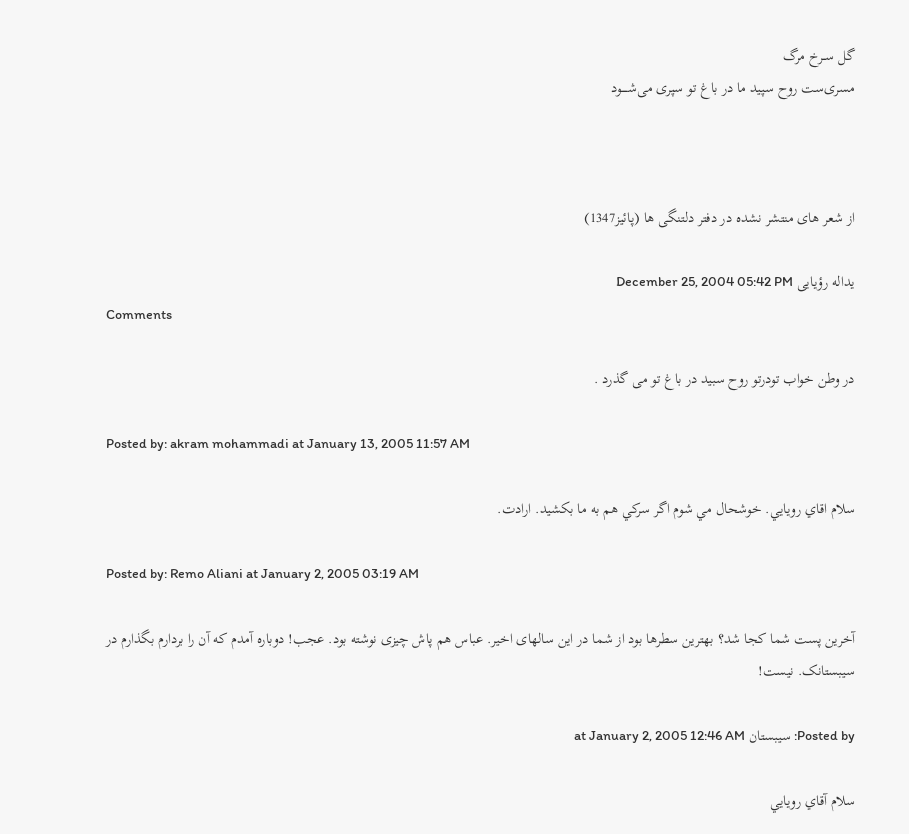گل ســرخ مرگ
مسری‌ست روح سپید ما در باغ تو سپری می‌شـــــود



از شعر های منتشر نشده در دفتر دلتنگی ها (پائیز1347)

يداله رؤيايی December 25, 2004 05:42 PM
Comments

در وطن خواب تودرتو روح سبید در باغ تو می گذرد .

Posted by: akram mohammadi at January 13, 2005 11:57 AM

سلام اقاي رويايي. خوشحال مي شوم اگر سركي هم به ما بكشيد. ارادت.

Posted by: Remo Aliani at January 2, 2005 03:19 AM

آخرين پست شما کجا شد؟ بهترين سطرها بود از شما در اين سالهای اخير. عباس هم پاش چيزی نوشته بود. عجب! دوباره آمدم که آن را بردارم بگذارم در سيبستانک. نيست!

Posted by: سيبستان at January 2, 2005 12:46 AM

سلام آقاي رويايي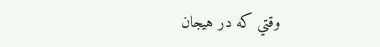وقتي كه در هيجان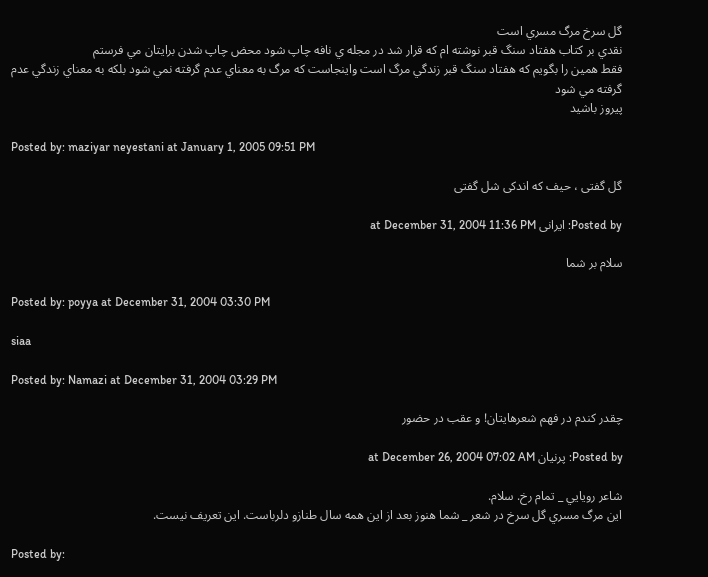گل سرخ مرگ مسري است
نقدي بر كتاب هفتاد سنگ قبر نوشته ام كه قرار شد در مجله ي نافه چاپ شود محض چاپ شدن برايتان مي فرستم
فقط همين را بگويم كه هفتاد سنگ قبر زندگي مرگ است واينجاست كه مرگ به معناي عدم گرفته نمي شود بلكه به معناي زندگي عدم گرفته مي شود
پيروز باشيد

Posted by: maziyar neyestani at January 1, 2005 09:51 PM

گل گفتى ، حيف كه اندكى شل گفتى

Posted by: ايرانى at December 31, 2004 11:36 PM

سلام بر شما

Posted by: poyya at December 31, 2004 03:30 PM

siaa

Posted by: Namazi at December 31, 2004 03:29 PM

چقدر كندم در فهم شعرهايتان! و عقب در حضور

Posted by: پرنيان at December 26, 2004 07:02 AM

شاعر رويايي _ تمام رخ. سلام.
اين مرگ مسري گل سرخ در شعر _ شما هنوز بعد از اين همه سال طنازو دلرباست. اين تعريف نيست.

Posted by: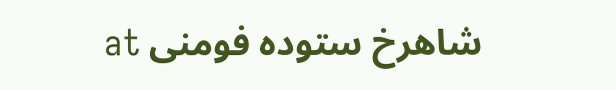شاهرخ ستوده فومنی at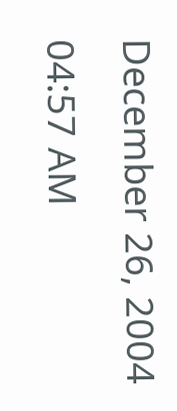December 26, 2004 04:57 AM